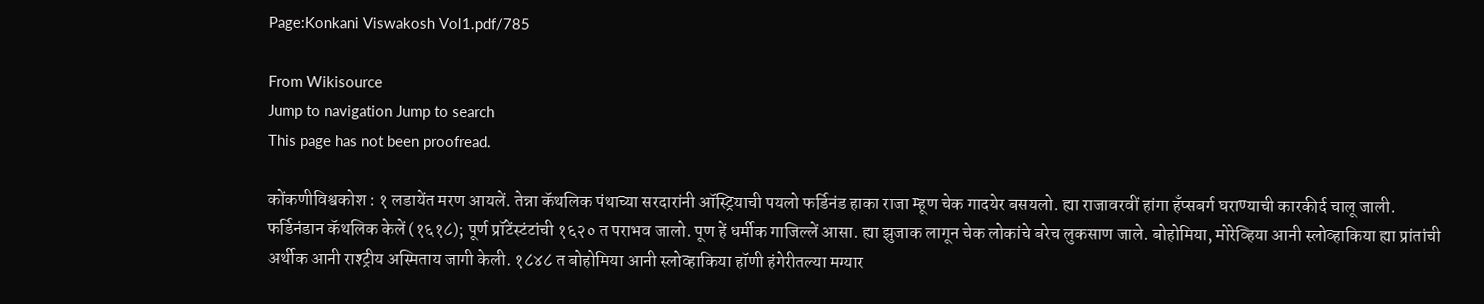Page:Konkani Viswakosh Vol1.pdf/785

From Wikisource
Jump to navigation Jump to search
This page has not been proofread.

कोंकणीविश्वकोश : १ लडायेंत मरण आयलें. तेन्ना कॅथलिक पंथाच्या सरदारांनी ऑस्ट्रियाची पयलो फर्डिनंड हाका राजा म्हूण चेक गादयेर बसयलो. ह्या राजावरवीं हांगा हँप्सबर्ग घराण्याची कारकीर्द चालू जाली. फर्डिनंडान कॅथलिक केलें (१६१८); पूर्ण प्रॉटेंस्टंटांची १६२० त पराभव जालो. पूण हें धर्मीक गाजिल्लें आसा. ह्या झुजाक लागून चेक लोकांचे बरेच लुकसाण जाले. बोहोमिया, मोरेव्हिया आनी स्लोव्हाकिया ह्या प्रांतांची अर्थीक आनी राश्ट्रीय अस्मिताय जागी केली. १८४८ त बोहोमिया आनी स्लोव्हाकिया हॉणी हंगेरीतल्या मग्यार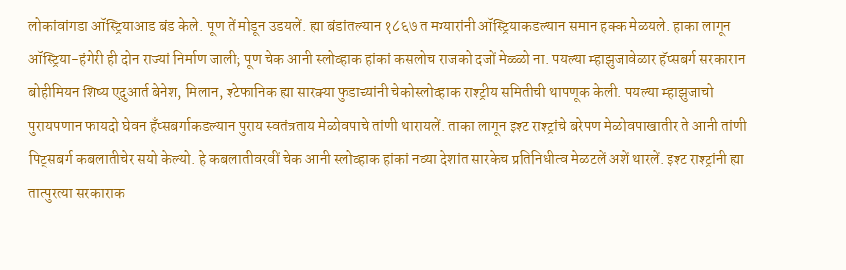लोकांवांगडा ऑस्ट्रियाआड बंड केले. पूण तें मोडून उडयलें. ह्या बंडांतल्यान १८६७ त मग्यारांनी ऑस्ट्रियाकडल्यान समान हक्क मेळयले. हाका लागून ऑस्ट्रिया-हंगेरी ही दोन राज्यां निर्माण जाली; पूण चेक आनी स्लोव्हाक हांकां कसलोच राजको दजों मेळ्ळो ना. पयल्या म्हाझुजावेळार हॅप्सबर्ग सरकारान बोहीमियन शिष्य एदुआर्त बेनेश, मिलान, श्टेफानिक ह्या सारक्या फुडाच्यांनी चेकोस्लोव्हाक राश्ट्रीय समितीची थापणूक केली. पयल्या म्हाझुजाचो पुरायपणान फायदो घेवन हँप्सबर्गाकडल्यान पुराय स्वतंत्रताय मेळोवपाचे तांणी थारायलें. ताका लागून इश्ट राश्ट्रांचे बरेपण मेळोवपाखातीर ते आनी तांणी पिट्सबर्ग कबलातीचेर सयो केल्यो. हे कबलातीवरवीं चेक आनी स्लोव्हाक हांकां नव्या देशांत सारकेच प्रतिनिधीत्व मेळटलें अशें थारलें. इश्ट राश्ट्रांनी ह्या तात्पुरत्या सरकाराक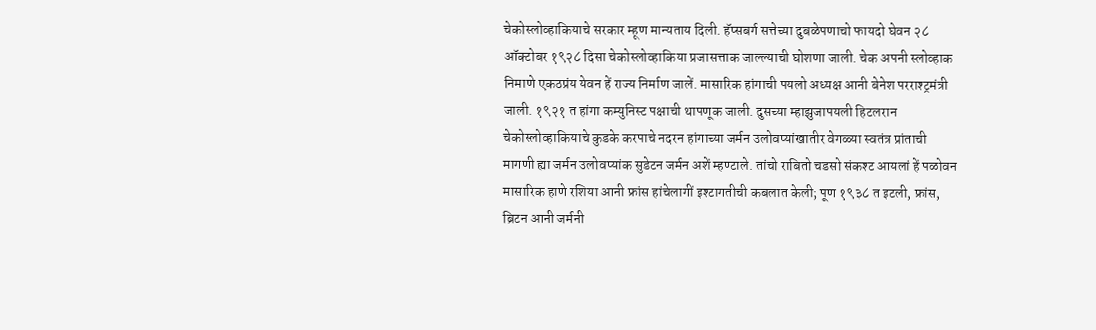चेकोस्लोव्हाकियाचे सरकार म्हूण मान्यताय दिली. हॅप्सबर्ग सत्तेच्या दुबळेपणाचो फायदो घेवन २८ ऑक्टोबर १९२८ दिसा चेकोस्लोव्हाकिया प्रजासत्ताक जाल्ल्याची घोशणा जाली. चेक अपनी स्लोव्हाक निमाणे एकठप्रंय येवन हें राज्य निर्माण जालें. मासारिक हांगाची पयलो अध्यक्ष आनी बेनेश परराश्ट्रमंत्री जाली. १९२१ त हांगा कम्युनिस्ट पक्षाची थापणूक जाली. दुसच्या म्हाझुजापयली हिटलरान चेकोस्लोव्हाकियाचे कुडके करपाचे नदरन हांगाच्या जर्मन उलोवप्यांखातीर वेगळ्या स्वतंत्र प्रांताची मागणी ह्या जर्मन उलोवप्यांक सुडेटन जर्मन अशें म्हण्टाले. तांचो राबितो चडसो संकश्ट आयलां हें पळोवन मासारिक हाणे रशिया आनी फ्रांस हांचेलागीं इश्टागतीची कबलात केली; पूण १९३८ त इटली, फ्रांस, ब्रिटन आनी जर्मनी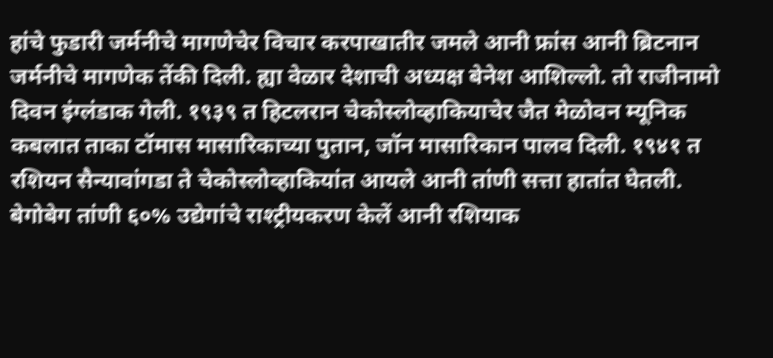हांचे फुडारी जर्मनीचे मागणेचेर विचार करपाखातीर जमले आनी फ्रांस आनी ब्रिटनान जर्मनीचे मागणेक तेंकी दिली. ह्या वेळार देशाची अध्यक्ष बेनेश आशिल्लो. तो राजीनामो दिवन इंग्लंडाक गेली. १९३९ त हिटलरान चेकोस्लोव्हाकियाचेर जैत मेळोवन म्यूनिक कबलात ताका टॉमास मासारिकाच्या पुतान, जॉन मासारिकान पालव दिली. १९४१ त रशियन सैन्यावांगडा ते चेकोस्लोव्हाकियांत आयले आनी तांणी सत्ता हातांत घेतली. बेगोबेग तांणी ६०% उद्येगांचे राश्ट्रीयकरण केलें आनी रशियाक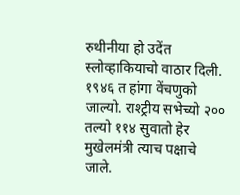रुथीनीया हो उदेंत स्लोव्हाकियाचो वाठार दिली. १९४६ त हांगा वेंचणुको जाल्यो. राश्ट्रीय सभेच्यो २०० तल्यो ११४ सुवातो हेर मुखेलमंत्री त्याच पक्षाचे जाले.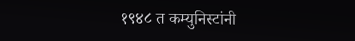१९४८ त कम्युनिस्टांनी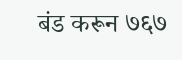बंड करून ७६७